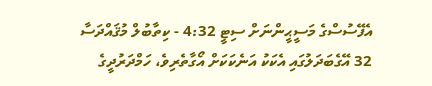އެފޭސުސްގެ މަސީޙީންނަށް ސިޓީ 4:32 - ކިތާބުލް މުޤައްދަސާ
32 އޭގެބަދަލުގައި އެކަކު އަނެކަކަށް އޯގާތެރިވެ، ހަމްދަރުދީގެ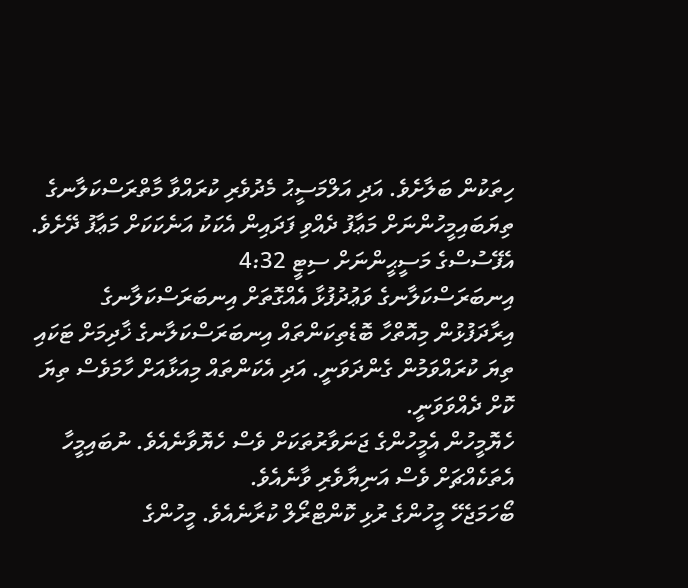ހިތަކުން ބަލާށެވެ. އަދި އަލްމަސީޙު މެދުވެރި ކުރައްވާ މާތްރަސްކަލާނގެ ތިޔަބައިމީހުންނަށް މަޢާފު ދެއްވި ފަދައިން އެކަކު އަނެކަކަށް މަޢާފު ދޭށެވެ.
އެފޭސުސްގެ މަސީޙީންނަށް ސިޓީ 4:32
އިނބަރަސްކަލާނގެ ވަޢުދުފުޅާ އެއްގޮތަށް އިނބަރަސްކަލާނގެ އިރާދަފުޅުން މިއޮތްހާ ބޮޑެތިކަންތައް އިނބަރަސްކަލާނގެ ޚާދިމަށް ޓަކައި ތިޔަ ކުރައްވަމުން ގެންދަވަނީ. އަދި އެކަންތައް މިއަޅާއަށް ހާމަވެސް ތިޔަ ކޮށް ދެއްވަވަނީ.
ހެޔޮމީހުން އެމީހުންގެ ޖަނަވާރުތަކަށް ވެސް ހެޔޮވާނެއެވެ. ނުބައިމީހާ އެތަކެއްޗަށް ވެސް އަނިޔާވެރި ވާނެއެވެ.
ބޯހަމަޖެހޭ މީހުންގެ ރުޅި ކޮންޓްރޯލް ކުރާނެއެވެ. މީހުންގެ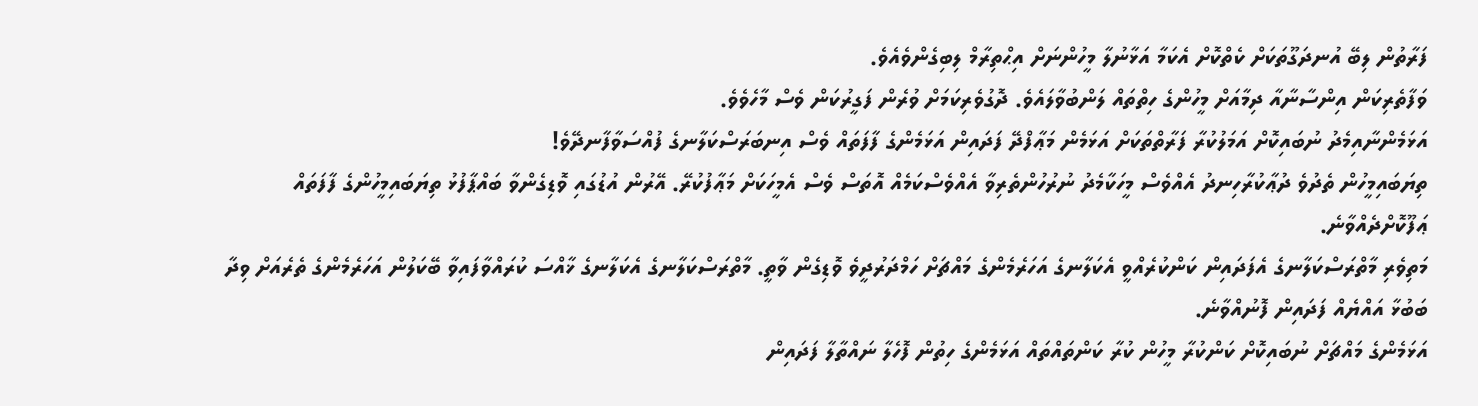ފަރާތުން ލިބޭ އުނދަގޫތަކަށް ކެތްކޮށް އެކަމާ އަޅާނުލާ މީހުންނަށް އިޙްތިރާމް ލިބިގެންވެއެވެ.
ވަފާތެރިކަން އިންސާނާއާ ދިމާއަށް މީހުންގެ ހިތްތައް ލަންބުވާލައެވެ. ދޮގުވެރިކަމަށް ވުރެން ފަގީރުކަން ވެސް މާހެވެވެ.
އަޅަމެންނާއިމެދު ނުބައިކޮށް އަމަލުކުރާ ފަރާތްތަކަށް އަޅަމެން މަޢާފްދޭ ފަދައިން އަޅަމެންގެ ފާފަތައް ވެސް އިނބަރަސްކަލާނގެ ފުއްސަވާފާނދޭވެ!
ތިޔަބައިމީހުން ތެދުވެ ދުޢާކުރާހިނދު އެއްވެސް މީހަކާމެދު ނުރުހުންތެރިވާ އެއްވެސްކަމެއް އޮތަސް ވެސް އެމީހަކަށް މަޢާފުކުރޭ. އޭރުން އުޑުގައި ވޮޑިގެންވާ ބައްޕާފުޅު ތިޔަބައިމީހުންގެ ފާފަތައް ޢަފޫކޮށްދެއްވާނެ.
މަތިވެރި މާތްރަސްކަލާނގެ އެފަދައިން ކަންކުރެއްވީ އެކަލާނގެ އަހަރެމެންގެ މައްޗަށް ހަމްދަރުދީވެ ވޮޑިގެން ވާތީ. މާތްރަސްކަލާނގެ އެކަލާނގެ ޚާއްސަ ކުރައްވާފައިވާ ބޭކަލުން އަހަރެމެންގެ ތެރެއަށް ވިދާ ބަބުޅާ އައްޔެއް ފަދައިން ފޮނުއްވާނެ.
އަޅަމެންގެ މައްޗަށް ނުބައިކޮށް ކަންކުރާ މީހުން ކުރާ ކަންތައްތައް އަޅަމެންގެ ހިތުން ފޮހެލާ ނައްތާލާ ފަދައިން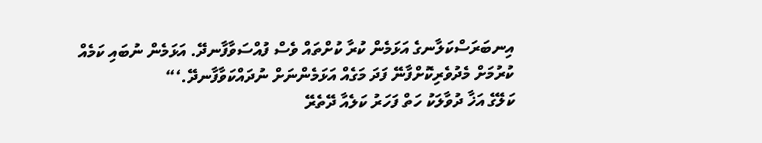އިނބަރަސްކަލާނގެ އަޅަމެން ކުރާ ކުށްތައް ވެސް ފުއްސަވާފާނދޭ. އަޅަމެން ނުބައި ކަމެއް ކުރުމަށް މެދުވެރިކޮށްފާނޭ ފަދަ މަގެއް އަޅަމެންނަށް ނުދައްކަވާފާނދޭ.‘“
ކަލޭގެ އަޚާ ދުވާލަކު ހަތް ފަހަރު ކަލެއާ ދޭތެރޭ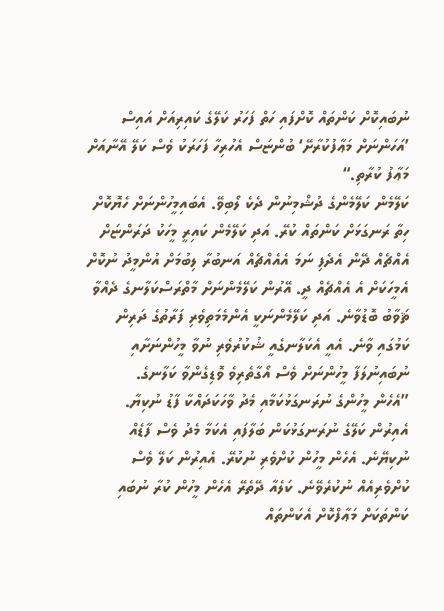ނުބައިކޮށް ކަންތައް ކޮށްފައި ހަތް ފަހަރު ކަލޭގެ ކައިރިއަށް އައިސް ’އަހަންނަށް މަޢާފުކުރާށޭ‘ ބުންޏަސް އެހުރިހާ ފަހަރަކު ވެސް ކަލޭ އޭނާއަށް މަޢާފު ކުރާތި.“
ކަލޭމެން ކަލޭމެންގެ ދުޝްމިނުން ދެކެ ލޯބިވޭ. އެބައިމީހުންނަށް ހެޔޮކޮށް ހިތާ ރަނގަޅަށް ކަންތައް ކުރޭ. އަދި ކަލޭމެން ކައިރީ މީހަކު ދަރަންޏަށް އެއްޗެއް ދޭން އެދެފި ނަމަ އެއެއްޗެއް އަނބުރާ ލިބުމަށް އުންމީދު ނުކޮށް އެމީހަކަށް އެ އެއްޗެއް ދީ. އޭރުން ކަލޭމެންނަށް މާތްރަސްކަލާނގެ ދެއްވާ ޘަވާބު ބޮޑުވާނެ. އަދި ކަލޭމެންނަކީ އެންމެމަތިވެރި ފަރާތުގެ ދަރިން ކަމުގައި ވާނެ. އެއީ އެކަލާނގެއީ ޝުކުރުވެރި ނުވާ މީހުންނަށާއި ނުބައިނުލަފާ މީހުންނަށް ވެސް އޯގާތެރިވެ ވޮޑިގެންވާ ކަލާނގެ.
”އެހެން މީހުންގެ ނުރަނގަޅުކަމާއި މެދު ވާހަކަދައްކާ ފާޑު ނުކިޔާ. އެއިރުން ކަލޭގެ ނުރަނގަޅުކަން ބަލާފައި އެކަމާ މެދު ވެސް ފާޑެއް ނުކިޔޭނެ. އެހެން މީހުން ކުށްވެރި ނުކުރޭ. އެއިރުން ކަލޭ ވެސް ކުށްވެރިއެއް ނުކުރެވޭނެ. ކަލެއާ ދޭތެރޭ އެހެން މީހުން ކުރާ ނުބައި ކަންތަކަށް މަޢާފްކޮށް އެކަންތައް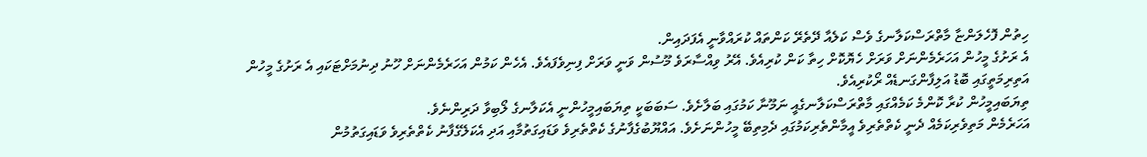ހިތުން ފޮހެލަންޏާ މާތްރަސްކަލާނގެ ވެސް ކަލެއާ ދޭތެރޭ ކަންތައް ކުރައްވާނީ އެފަދައިން.
އެ ރަށުގެ މީހުން އަހަރެމެންނަށް ވަރަށް ހެޔޮކޮށް ހިތާ ކަން ކުރިއެވެ. އޭރު ވިއްސާރަވެ މޫސުން ވަނީ ވަރަށް ފިނިވެފައެވެ. އެހެން ކަމުން އަހަރެމެންނަށް ހޫނު ދިނުމަށްޓަކައި އެ ރަށުގެ މީހުން އަތިރިމަތީގައި ބޮޑު އަލިފާންގަނޑެއް ރޯކުރިއެވެ.
ތިޔަބައިމީހުން ކުރާ ކޮންމެ ކަމެއްގައި މާތްރަސްކަލާނގެއީ ނަމޫނާ ކަމުގައި ބަލާށެވެ. ސަބަބަކީ ތިޔަބައިމީހުންނީ އެކަލާނގެ ލޯބިވާ ދަރިންނެވެ.
އަހަރެމެން މަތިވެރިކަމެއް ދެނީ ކެތްތެރިވެ އީމާންތެރިކަމުގައި ދެމިތިބޭ މީހުންނަށެވެ. އައްޔޫބުގެފާނުގެ ކެތްތެރިވެ ވަޑައިގަތުމާއި އަދި އެކަލޭގެފާނު ކެތްތެރިވެ ވަޑައިގަތުމުން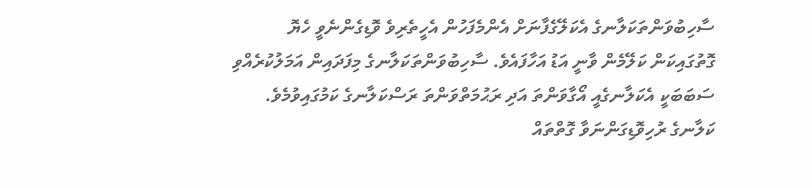ސާހިބުވަންތަކަލާނގެ އެކަލޭގެފާނަށް އެންމެފަހުން އެހީތެރިވެ ވޮޑިގެންނެވީ ހެޔޮ ގޮތުގައިކަން ކަލޭމެން ވާނީ އަޑު އަހާފައެވެ. ސާހިބުވަންތަކަލާނގެ މިފަދައިން އަމަލުކުރެއްވި ސަބަބަކީ އެކަލާނގެއީ އޯގާވަންތަ އަދި ރަޙުމަތްވަންތަ ރަސްކަލާނގެ ކަމުގައިވުމެވެ.
ކަލާނގެ ރުހިވޮޑިގަންނަވާ ގޮތްތައް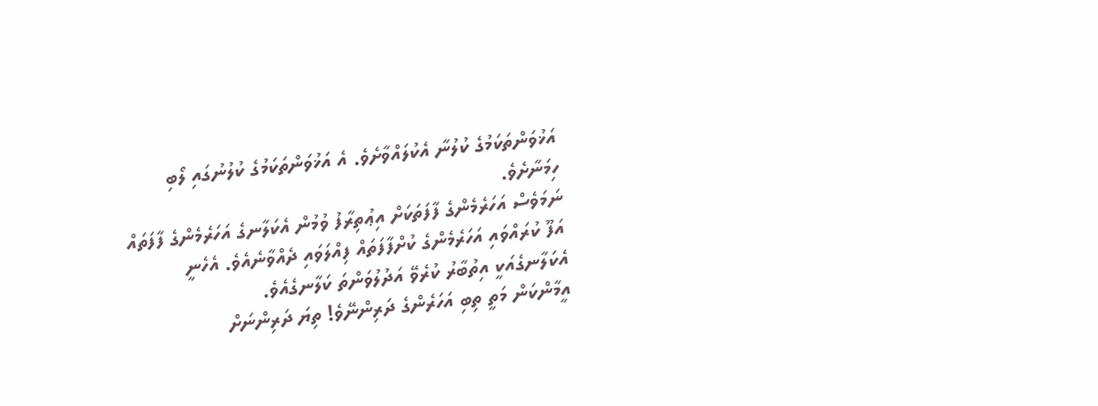އަޚުވަންތަކަމުގެ ކުލުނާ އެކުލައްވާށެވެ. އެ އަޚުވަންތަކަމުގެ ކުލުނުގައި ލޯބި ހިމަނާށެވެ.
ނަމަވެސް އަހަރެމެންގެ ފާފަތަކަށް އިޢުތިރާފު ވުމުން އެކަލާނގެ އަހަރެމެންގެ ފާފަތައް އަފޫ ކުރައްވައި އަހަރެމެންގެ ކުށްފާފަތައް ފިއްލަވައި ދެއްވާނެއެވެ. އެހެނީ އެކަލާނގެއަކީ އިތުބާރު ކުރެވޭ އަދުލުވަންތަ ކަލާނގެއެވެ.
އީމާންކަން މަތީ ތިބި އަހަރެންގެ ދަރިންނޭވެ! ތިޔަ ދަރިންނަށް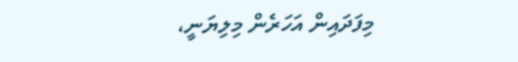މިފަދައިން އަހަރެން މިލިޔަނީ،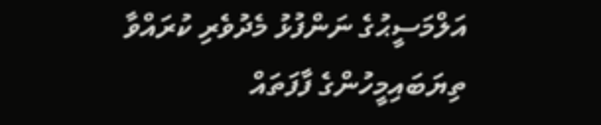އަލްމަސީޙުގެ ނަންފުޅު މެދުވެރި ކުރައްވާ ތިޔަބައިމީހުންގެ ފާފަތައް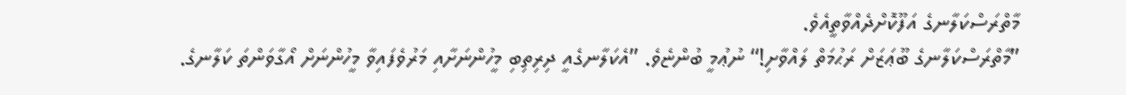މާތްރަސްކަލާނގެ އަފޫކޮށްދެއްވާތީއެވެ.
”މާތްރަސްކަލާނގެ ބޫޢަޒަށް ރަޙުމަތް ލައްވާށި!“ ނުޢުމީ ބުންޏެވެ. ”އެކަލާނގެއީ ދިރިތިބި މީހުންނަށާއި މަރުވެފައިވާ މީހުންނަށް އޯގާވަންތަ ކަލާނގެ.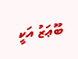ބޫޢަޒު އަކީ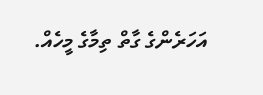އަހަރެންގެ ގާތް ތިމާގެ މީހެއް.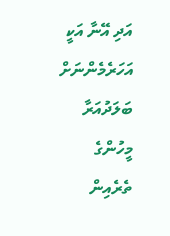އަދި އޭނާ އަކީ އަހަރެމެންނަށް ބަލަދުއަރާ މީހުންގެ ތެރެއިން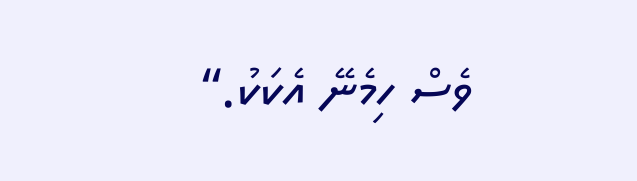ވެސް ހިމެނޭ އެކަކު.“